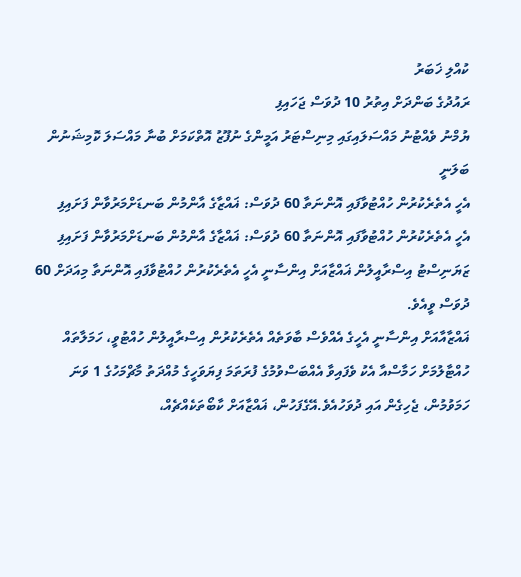ކުއްލި ޚަބަރު
ރައުދުގެ ބަންދަށް އިތުރު 10 ދުވަސް ޖަހައިފި
ޔުމްނު ވެއްޓުނު މައްސަލައިގައި މިނިސްޓަރު އަމީންގެ ނުފޫޒު އޮތްކަމަށް ބުނާ މައްސަލަ ކޮމިޝަނުން ބަލަނީ
އެހީ އެތެރެކުރުން ހުއްޓުވާފައި އޮންނަތާ 60 ދުވަސް: ޣައްޒާގެ އާންމުން ބަނޑަށްމަރުވާން ފަށައިފި
އެހީ އެތެރެކުރުން ހުއްޓުވާފައި އޮންނަތާ 60 ދުވަސް: ޣައްޒާގެ އާންމުން ބަނޑަށްމަރުވާން ފަށައިފި
ޒަޔަނިސްޓު އިސްރާއީލުން ޣައްޒާއަށް އިންސާނީ އެހީ އެތެރެކުރުން ހުއްޓުވާފައި އޮންނަތާ މިއަދަށް 60 ދުވަސް ވީއެވެ.
ޣައްޒާއާއަށް އިންސާނީ އެހީގެ އެއްވެސް ބާވަތެއް އެތެރެކުރުން އިސްރާއީލުން ހުއްޓުވީ، ހަމަލާތައް ހުއްޓާލުމަށް ހަމާސްއާ އެކު ވެފައިވާ އެއްބަސްވުމުގެ ފުރަތަމަ ފިޔަވަހީގެ މުއްދަތު މާޗްމަހުގެ 1 ވަނަ ހަމަވުމުން، ޖެހިގެން އައި ދުވަހުއެވެ.އޭގެފަހުން، ޣައްޒާއަށް ކާބޯތަކެއްޗެއް،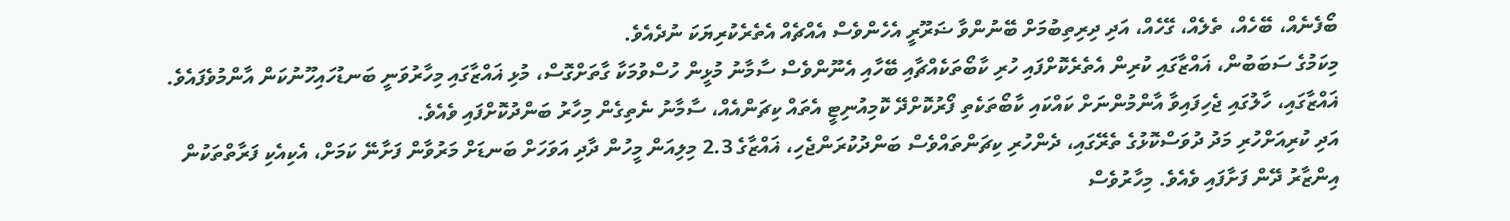ބޯފެނެއް، ބޭހެއް، ތެލެއް، ގޭހެއް، އަދި ދިރިތިބުމަށް ބޭނުންވާ ޟަރޫރީ އެހެންވެސް އެއްޗެއް އެތެރެކުރިޔަކަ ނުދެއެވެ.
މިކަމުގެ ސަބަބުން، ޣައްޒާގައި ކުރިން އެތެރެކޮށްފައި ހުރި ކާބޯތަކެއްޗާއި ބޭހާއި އެނޫންވެސް ސާމާނު މުޅީން ހުސްވުމަކާ ގާތަށްގޮސް، މުޅި ޣައްޒާގައި މިހާރުވަނީ ބަނޑުހައިހޫނުކަން އާންމުވެފައެވެ. ޣައްޒާގައި، ހާލުގައި ޖެހިފައިވާ އާންމުންނަށް ކައްކައި ކާބޯތަކެތި ފޯރުކޮށްދޭ ކޮމިއުނިޓީ އެތައް ކިޗަންއެއް، ސާމާނު ނެތިގެން މިހާރު ބަންދުކޮށްފައި ވެއެވެ.
އަދި ކުރިއަށްހުރި މަދު ދުވަސްކޮޅުގެ ތެރޭގައި، ދެންހުރި ކިޗަންތައްވެސް ބަންދުކުރަންޖެހި، ޣައްޒާގެ 2.3 މިލިއަން މީހުން ދާދި އަވަހަށް ބަނޑަށް މަރުވާން ފަށާނޭ ކަމަށް، އެކިއެކި ފަރާތްތަކުން އިންޒާރު ދޭން ފަށާފައި ވެއެވެ. މިހާރުވެސް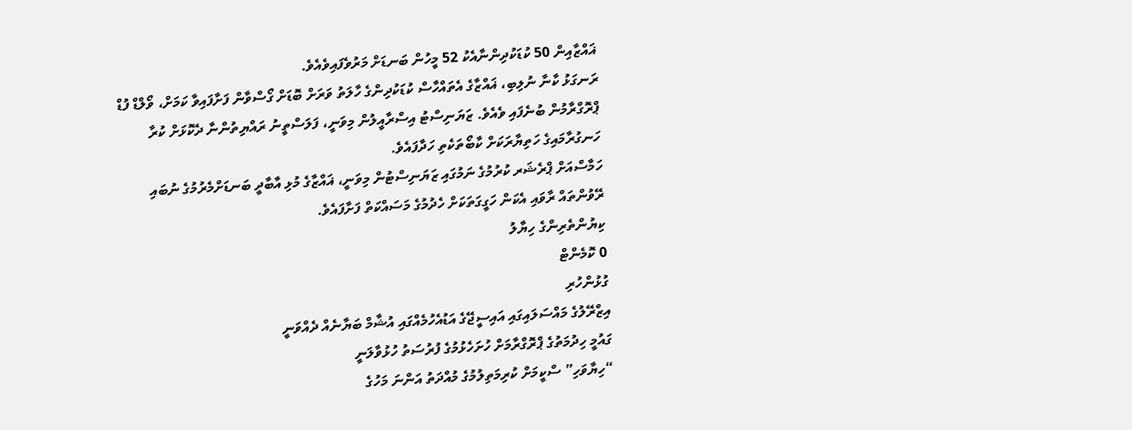ޣައްޒާއިން 50 ކުޑަކުދިންނާއެކު 52 މީހުން ބަނޑަށް މަރުވެފައިވެއެވެ.
ރަނގަޅު ކާނާ ނުލިބި، ޣައްޒާގެ އެތައްހާސް ކުޑަކުދިންގެ ހާލަތު ވަރަށް ބޮޑަށް ގޯސްވާން ފަށާފައިވާ ކަމަށް، ވޯލްޑް ފުޑް ޕްރޮގްރާމުން ބުނެފައި ވެއެވެ. ޒަޔަނިސްޓު އިސްރާއީލުން މިވަނީ، ފަލަސްތީނު ރައްޔިތުންނާ ދެކޮޅަށް ކުރާ ހަނގުރާމައިގެ ހަތިޔާރަކަށް ކާބޯތަކެތި ހަދާފައެވެ.
ހަމާސްއަށް ޕްރެޝަރ ކުރުމުގެ ނަމުގައި ޒަޔަނިސްޓުން މިވަނީ، ޣައްޒާގެ މުޅި އާބާދީ ބަނޑަށްމެރުމުގެ ނުބައި ރޭވުންތައް ރާވައި އެކަން ހަގީގަތަކަށް ހެދުމުގެ މަސައްކަތް ފަށާފައެވެ.
ކިޔުންތެރިންގެ ހިޔާލު
0 ކޮމެންޓް
ގުޅުންހުރި
އިޒްރޭލުގެ މައްސަލައިގައި އައިސީޖޭގެ އަޑުއެހުމެއްގައި އުޝާމް ބަޔާނެއް ދެއްވަނީ
ގައުމީ ހިދުމަތުގެ ޕްރޮގްރާމަށް ހުށަހެޅުމުގެ ފުރުސަތު ހުޅުވާލަނީ
“ހިޔާވަހި” ސްކީމަށް ކުރިމަތިލުމުގެ މުއްދަތު އަންނަ މަހުގެ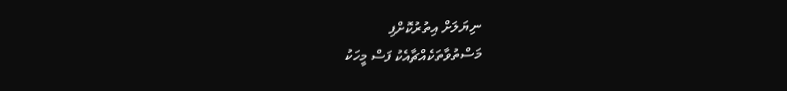ނިޔަލަށް އިތުރުކޮށްފި
މަސްތުވާތަކެއްޗާއެކު ފަސް މީހަކު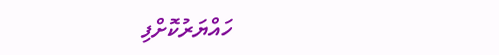ހައްޔަރުކޮށްފި